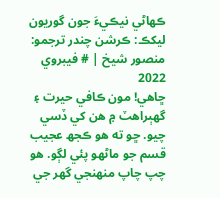ڪهاڻي نيڪيءَ جون گوريون ليکڪ: ڪرشن چندر ترجمو: منصور شيخ | # فيبروي 2022
ڇاهي! مون ڪافي حيرت ۽ گهٻراهٽ ۾ هن کي ڏسي چيو. ڇو ته هو ڪجھ عجيب قسم جو ماڻهو پئي لڳو. هو چپ چاپ منهنجي گهر جي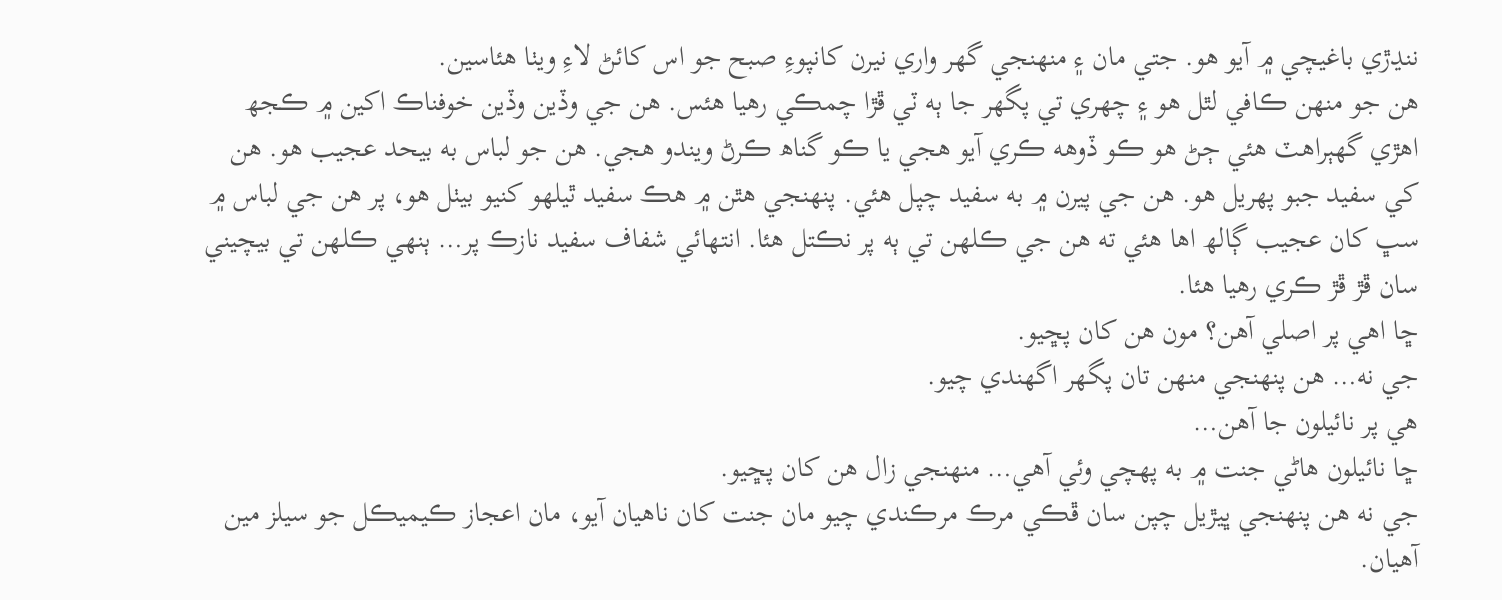ننڍڙي باغيچي ۾ آيو هو. جتي مان ۽ منهنجي گهر واري نيرن کانپوءِ صبح جو اس کائڻ لاءِ ويٺا هئاسين.
هن جو منهن ڪافي لٿل هو ۽ چهري تي پگهر جا ٻه ٽي ڦڙا چمڪي رهيا هئس. هن جي وڏين وڏين خوفناڪ اکين ۾ ڪجھ اهڙي گهٻراهٽ هئي ڄڻ هو ڪو ڏوهه ڪري آيو هجي يا ڪو گناھ ڪرڻ ويندو هجي. هن جو لباس به بيحد عجيب هو. هن کي سفيد جبو پهريل هو. هن جي پيرن ۾ به سفيد چپل هئي. پنهنجي هٿن ۾ هڪ سفيد ٿيلهو کنيو بيٺل هو، پر هن جي لباس ۾ سڀ کان عجيب ڳالھ اها هئي ته هن جي ڪلهن تي ٻه پر نڪتل هئا. انتهائي شفاف سفيد نازڪ پر… ٻنهي ڪلهن تي بيچيني سان ڦڙ ڦڙ ڪري رهيا هئا.
ڇا اهي پر اصلي آهن؟ مون هن کان پڇيو.
جي نه… هن پنهنجي منهن تان پگهر اگهندي چيو.
هي پر نائيلون جا آهن…
ڇا نائيلون هاڻي جنت ۾ به پهچي وئي آهي… منهنجي زال هن کان پڇيو.
جي نه هن پنهنجي ڀيڙيل چپن سان ڦڪي مرڪ مرڪندي چيو مان جنت کان ناهيان آيو، مان اعجاز ڪيميڪل جو سيلز مين آهيان.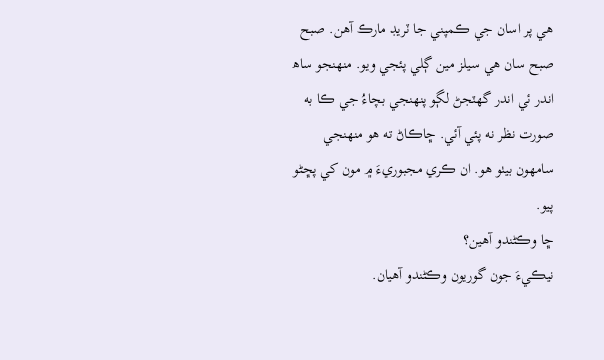هي پر اسان جي ڪمپني جا ٽريڊ مارڪ آهن. صبح صبح سان هي سيلز مين ڳلي پئجي ويو. منهنجو ساھ اندر ئي اندر گهٽجڻ لڳو پنهنجي بچاءُ جي ڪا به صورت نظر نه پئي آئي. ڇاڪاڻ ته هو منهنجي سامهون بيٺو هو. ان ڪري مجبوريءَ ۾ مون کي پڇڻو پيو.
ڇا وڪڻندو آهين؟
نيڪيءَ جون گوريون وڪڻندو آهيان.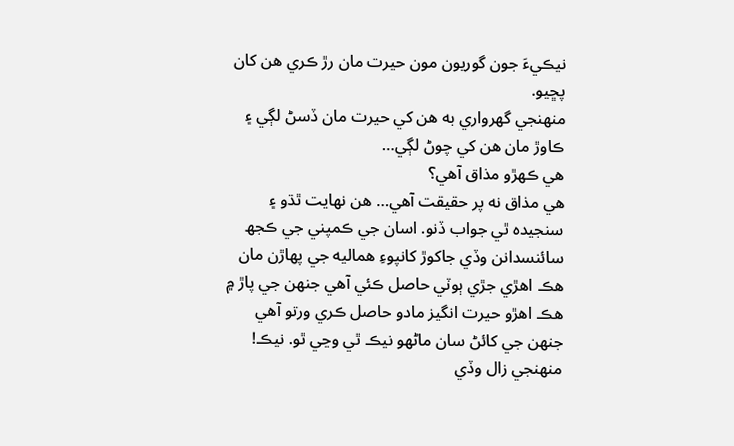نيڪيءَ جون گوريون مون حيرت مان رڙ ڪري هن کان پڇيو.
منهنجي گهرواري به هن کي حيرت مان ڏسڻ لڳي ۽ ڪاوڙ مان هن کي چوڻ لڳي…
هي ڪهڙو مذاق آهي؟
هي مذاق نه پر حقيقت آهي… هن نهايت ٿڌو ۽ سنجيده ٿي جواب ڏنو. اسان جي ڪمپني جي ڪجھ سائنسدانن وڏي جاکوڙ کانپوءِ هماليه جي پهاڙن مان هڪ اهڙي جڙي ٻوٽي حاصل ڪئي آهي جنهن جي پاڙ ۾ هڪ اهڙو حيرت انگيز مادو حاصل ڪري ورتو آهي جنهن جي کائڻ سان ماڻهو نيڪ ٿي وڃي ٿو. نيڪ! منهنجي زال وڏي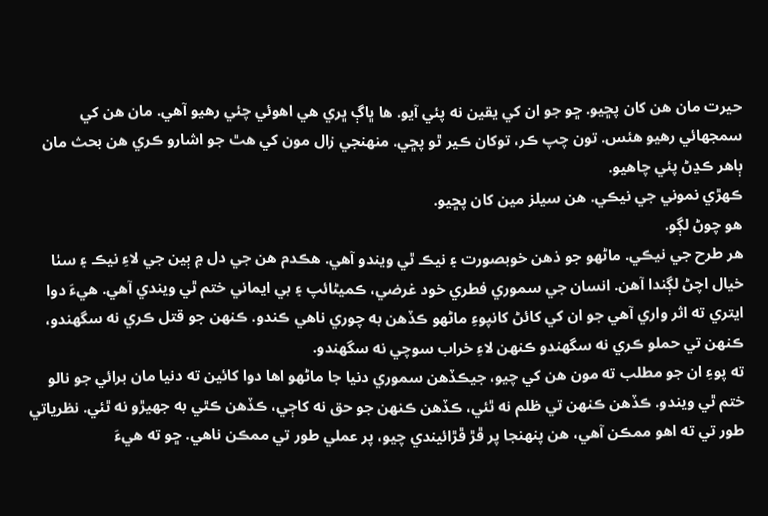حيرت مان هن کان پڇيو. ڇو جو ان کي يقين نه پئي آيو. ها ڀاڳ ڀري هي اهوئي چئي رهيو آهي. مان هن کي سمجهائي رهيو هئس. تون چپ ڪر، توکان ڪير ٿو پڇي. منهنجي زال مون کي هٿ جو اشارو ڪري هن بحث مان ٻاهر ڪڍڻ پئي چاهيو.
ڪهڙي نموني جي نيڪي. هن سيلز مين کان پڇيو.
هو چوڻ لڳو.
هر طرح جي نيڪي. ماڻهو جو ذهن خوبصورت ۽ نيڪ ٿي ويندو آهي. هڪدم هن جي دل ۾ ٻين جي لاءِ نيڪ ۽ سٺا خيال اچڻ لڳندا آهن. انسان جي سموري فطري خود غرضي، ڪميڻائپ ۽ بي ايماني ختم ٿي ويندي آهي. هيءَ دوا ايتري ته اثر واري آهي جو ان کي کائڻ کانپوءِ ماڻهو ڪڏهن به چوري ناهي ڪندو. ڪنهن جو قتل ڪري نه سگهندو، ڪنهن تي حملو ڪري نه سگهندو ڪنهن لاءِ خراب سوچي نه سگهندو.
ته پوءِ ان جو مطلب ته مون هن کي چيو، جيڪڏهن سموري دنيا جا ماڻهو اها دوا کائين ته دنيا مان برائي جو نالو ختم ٿي ويندو. ڪڏهن ڪنهن تي ظلم نه ٿئي، ڪڏهن ڪنهن جو حق نه کاڄي، ڪڏهن ڪٿي به جهيڙو نه ٿئي. نظرياتي طور تي ته اهو ممڪن آهي، هن پنهنجا پر ڦڙ ڦڙائيندي چيو، پر عملي طور تي ممڪن ناهي. ڇو ته هيءَ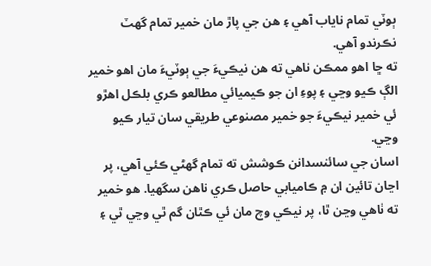ٻوٽي تمام ناياب آهي ۽ هن جي پاڙ مان خمير تمام گهٽ نڪرندو آهي.
ته ڇا اهو ممڪن ناهي ته هن نيڪيءَ جي ٻوٽيءَ مان اهو خمير الڳ ڪيو وڃي ۽ پوءِ ان جو ڪيميائي مطالعو ڪري بلڪل اهڙو ئي خمير نيڪيءَ جو خمير مصنوعي طريقي سان تيار ڪيو وڃي.
اسان جي سائنسدانن ڪوشش ته تمام گهڻي ڪئي آهي، پر اڃان تائين ان ۾ ڪاميابي حاصل ڪري ناهن سگهيا. هو خمير ته ٺاهي وڃن ٿا، پر نيڪي وچ مان ئي ڪٿان گم ٿي وڃي ٿي ۽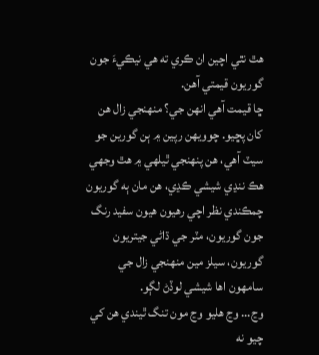هٿ نٿي اچين ان ڪري ته هي نيڪيءَ جون گوريون قيمتي آهن.
ڇا قيمت آهي انهن جي؟ منهنجي زال هن کان پڇيو. چوويهن رپين ۾ ٻن گورين جو سيٽ آهي، هن پنهنجي ٿيلهي ۾ هٿ وجهي هڪ ننڍي شيشي ڪڍي، هن مان ٻه گوريون چمڪندي نظر اچي رهيون هيون سفيد رنگ جون گوريون، مٽر جي ڌاڻي جيتريون گوريون، سيلز مين منهنجي زال جي سامهون اها شيشي لوڏڻ لڳو.
وڃ… وڃ هليو وڃ مون تنگ ٿيندي هن کي چيو نه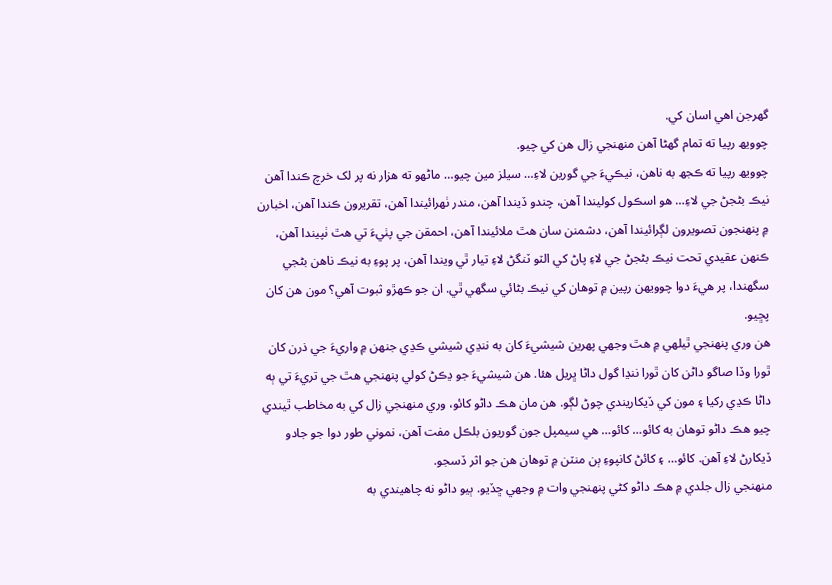گهرجن اهي اسان کي.
چوويھ رپيا ته تمام گهڻا آهن منهنجي زال هن کي چيو.
چوويھ رپيا ته ڪجھ به ناهن، نيڪيءَ جي گورين لاءِ… سيلز مين چيو… ماڻهو ته ھزار نه پر لک خرچ ڪندا آهن نيڪ بڻجڻ جي لاءِ… هو اسڪول کوليندا آهن، چندو ڏيندا آهن، مندر ٺهرائيندا آهن، تقريرون ڪندا آهن، اخبارن ۾ پنهنجون تصويرون لڳرائيندا آهن، دشمنن سان هٿ ملائيندا آهن، احمقن جي پٺيءَ تي هٿ ٺپيندا آهن، ڪنهن عقيدي تحت نيڪ بڻجڻ جي لاءِ پاڻ کي الٽو ٽنگڻ لاءِ تيار ٿي ويندا آهن، پر پوءِ به نيڪ ناهن بڻجي سگهندا، پر هيءَ دوا چوويهن رپين ۾ توهان کي نيڪ بڻائي سگهي ٿي. ان جو ڪهڙو ثبوت آهي؟ مون هن کان پڇيو.
هن وري پنهنجي ٿيلهي ۾ هٿ وجهي پهرين شيشيءَ کان به ننڍي شيشي ڪڍي جنهن ۾ واريءَ جي ذرن کان ٿورا وڏا صاگو داڻن کان ٿورا ننڍا گول داڻا ڀريل هئا. هن شيشيءَ جو ڍڪڻ کولي پنهنجي هٿ جي تريءَ تي ٻه داڻا ڪڍي رکيا ۽ مون کي ڏيکاريندي چوڻ لڳو. هن مان هڪ داڻو کائو، وري منهنجي زال کي به مخاطب ٿيندي چيو هڪ داڻو توهان به کائو… کائو… هي سيمپل جون گوريون بلڪل مفت آهن، نموني طور دوا جو جادو ڏيکارڻ لاءِ آهن. کائو… ۽ کائڻ کانپوءِ ٻن منٽن ۾ توهان هن جو اثر ڏسجو.
منهنجي زال جلدي ۾ هڪ داڻو کڻي پنهنجي وات ۾ وجهي ڇڏيو. ٻيو داڻو نه چاهيندي به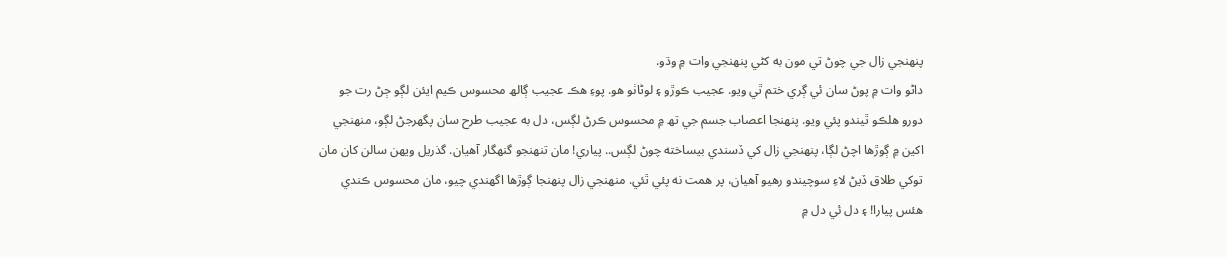پنهنجي زال جي چوڻ تي مون به کڻي پنهنجي وات ۾ وڌو.
داڻو وات ۾ پوڻ سان ئي ڳري ختم ٿي ويو. عجيب ڪوڙو ۽ لوڻاٺو هو. پوءِ هڪ عجيب ڳالھ محسوس ڪيم ايئن لڳو ڄڻ رت جو دورو هلڪو ٿيندو پئي ويو. پنهنجا اعصاب جسم جي تھ ۾ محسوس ڪرڻ لڳس، دل به عجيب طرح سان پگهرجڻ لڳو، منهنجي اکين ۾ ڳوڙها اچڻ لڳا، پنهنجي زال کي ڏسندي بيساخته چوڻ لڳس.. پياري! مان تنهنجو گنهگار آهيان. گذريل ويهن سالن کان مان توکي طلاق ڏيڻ لاءِ سوچيندو رهيو آهيان، پر همت نه پئي ٿئي. منهنجي زال پنهنجا ڳوڙها اگهندي چيو، مان محسوس ڪندي هئس پيارا! ۽ دل ئي دل ۾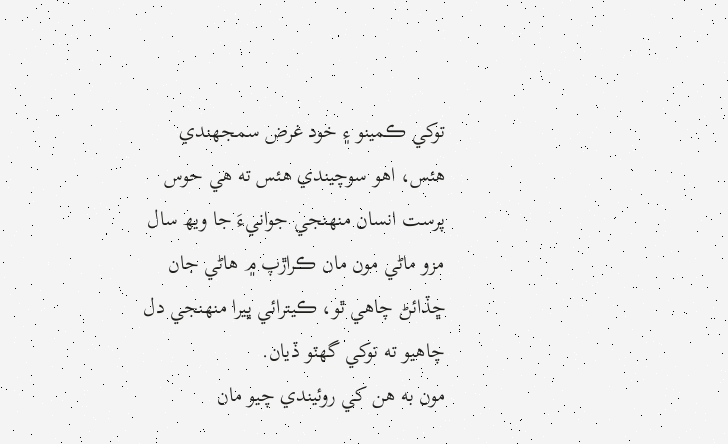توکي ڪمينو ۽ خود غرض سمجهندي هئس، اهو سوچيندي هئس ته هي حوس پرست انسان منهنجي جوانيءَ جا ويھ سال مزو ماڻي مون مان ڪراڙپ ۾ هاڻي جان ڇڏائڻ چاهي ٿو، ڪيترائي ڀيرا منهنجي دل چاهيو ته توکي گهٽو ڏيان.
مون به هن کي روئيندي چيو مان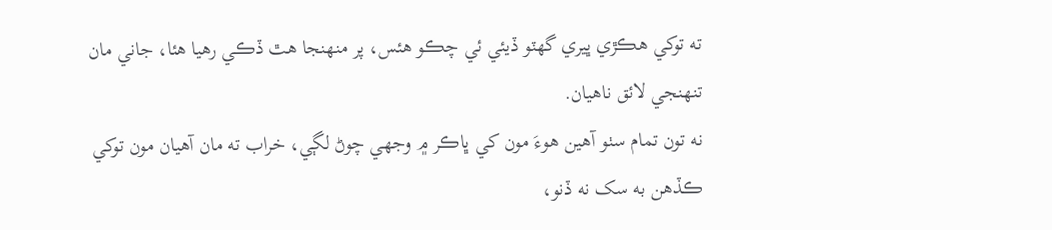ته توکي هڪڙي ڀيري گهٽو ڏيئي ئي چڪو هئس، پر منهنجا هٿ ڏڪي رهيا هئا، جاني مان تنهنجي لائق ناهيان.
نه تون تمام سٺو آهين هوءَ مون کي ڀاڪر ۾ وجهي چوڻ لڳي، خراب ته مان آهيان مون توکي ڪڏهن به سک نه ڏنو،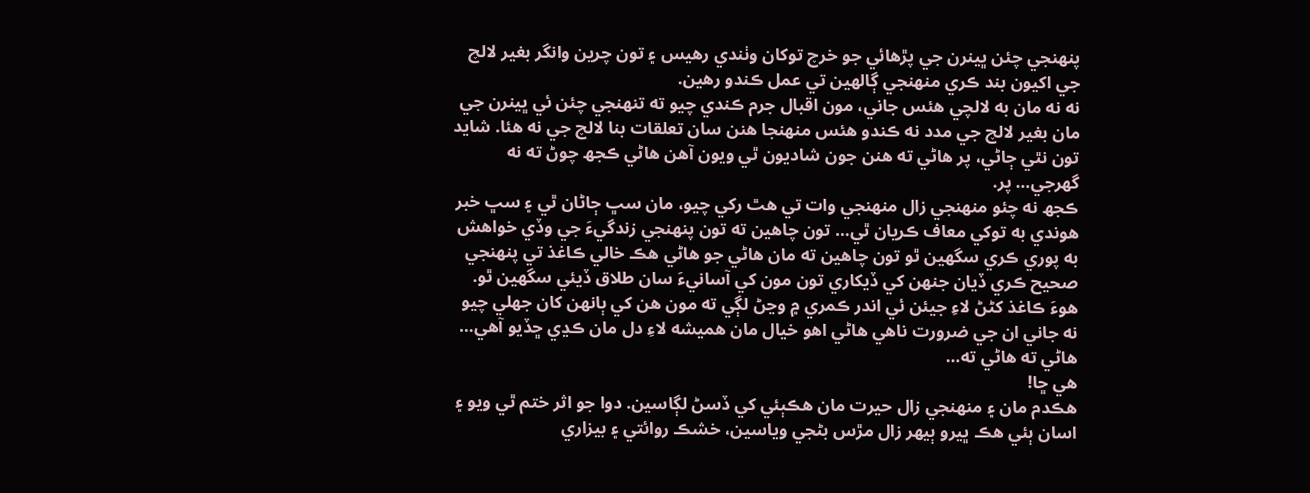پنهنجي چئن ڀينرن جي پڙهائي جو خرچ توکان وٺندي رهيس ۽ تون چرين وانگر بغير لالچ جي اکيون بند ڪري منهنجي ڳالهين تي عمل ڪندو رهين.
نه نه مان به لالچي هئس جاني، مون اقبال جرم ڪندي چيو ته تنهنجي چئن ئي ڀينرن جي مان بغير لالچ جي مدد نه ڪندو هئس منهنجا هنن سان تعلقات بنا لالچ جي نه هئا. شايد تون نٿي ڄاڻي، پر هاڻي ته هنن جون شاديون ٿي ويون آهن هاڻي ڪجھ چوڻ ته نه گهرجي… پر.
ڪجھ نه چئو منهنجي زال منهنجي وات تي هٿ رکي چيو، مان سڀ ڄاڻان ٿي ۽ سڀ خبر هوندي به توکي معاف ڪريان ٿي… تون چاهين ته تون پنهنجي زندگيءَ جي وڏي خواهش به پوري ڪري سگهين ٿو تون چاهين ته مان هاڻي جو هاڻي هڪ خالي ڪاغذ تي پنهنجي صحيح ڪري ڏيان جنهن کي ڏيکاري تون مون کي آسانيءَ سان طلاق ڏيئي سگهين ٿو. هوءَ ڪاغذ کڻڻ لاءِ جيئن ئي اندر ڪمري ۾ وڃڻ لڳي ته مون هن کي ٻانهن کان جهلي چيو نه جاني ان جي ضرورت ناهي هاڻي اهو خيال مان هميشه لاءِ دل مان ڪڍي ڇڏيو آهي… هاڻي ته هاڻي ته…
هي ڇا!
هڪدم مان ۽ منهنجي زال حيرت مان هڪٻئي کي ڏسڻ لڳاسين. دوا جو اثر ختم ٿي ويو ۽ اسان ٻئي هڪ ڀيرو ٻيهر زال مڙس بڻجي وياسين، خشڪ روائتي ۽ بيزاري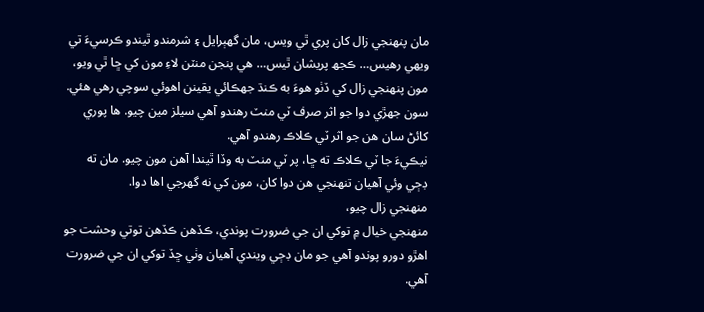مان پنهنجي زال کان پري ٿي ويس، مان گهٻرايل ۽ شرمندو ٿيندو ڪرسيءَ تي ويهي رهيس… ڪجھ پريشان ٿيس… هي پنجن منٽن لاءِ مون کي ڇا ٿي ويو، مون پنهنجي زال کي ڏٺو هوءَ به ڪنڌ جهڪائي يقينن اهوئي سوچي رهي هئي. سون جهڙي دوا جو اثر صرف ٽي منٽ رهندو آهي سيلز مين چيو. ها پوري کائڻ سان هن جو اثر ٽي ڪلاڪ رهندو آهي.
نيڪيءَ جا ٽي ڪلاڪ ته ڇا، پر ٽي منٽ به وڏا ٿيندا آهن مون چيو. مان ته ڊڄي وئي آهيان تنهنجي هن دوا کان، مون کي نه گهرجي اها دوا.
منهنجي زال چيو،
منهنجي خيال ۾ توکي ان جي ضرورت پوندي، ڪڏهن ڪڏهن توتي وحشت جو اهڙو دورو پوندو آهي جو مان ڊڄي ويندي آهيان وٺي ڇڏ توکي ان جي ضرورت آهي.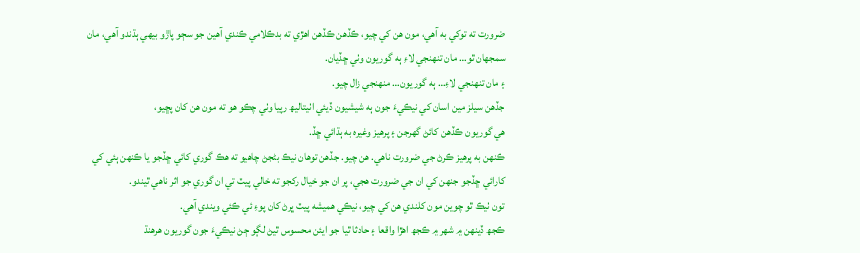ضرورت ته توکي به آهي، مون هن کي چيو، ڪڏهن ڪڏهن اهڙي ته بدڪلامي ڪندي آهين جو سڄو پاڙو بيهي ٻڌندو آهي، مان سمجهان ٿو… مان تنهنجي لاءِ ٻه گوريون وٺي ڇڏيان.
۽ مان تنهنجي لاءِ… ٻه گوريون… منهنجي زال چيو.
جڏهن سيلز مين اسان کي نيڪيءَ جون ٻه شيشيون ڏيئي اٺيتاليھ رپيا وٺي چڪو هو ته مون هن کان پڇيو،
هي گوريون ڪڏهن کائڻ گهرجن ۽ پرهيز وغيره به ٻڌائي ڇڏ.
ڪنهن به پرهيز ڪرڻ جي ضرورت ناهي. هن چيو. جڏهن توهان نيڪ بڻجڻ چاهيو ته هڪ گوري کائي ڇڏجو يا ڪنهن ٻئي کي کارائي ڇڏجو جنهن کي ان جي ضرورت هجي، پر ان جو خيال رکجو ته خالي پيٽ تي ان گوري جو اثر ناهي ٿيندو.
تون ٺيڪ ٿو چوين مون کلندي هن کي چيو، نيڪي هميشه پيٽ ڀرڻ کان پوءِ ئي ڪئي ويندي آهي.
ڪجھ ڏينهن ۾ شهر ۾ ڪجھ اهڙا واقعا ۽ حادثا ٿيا جو ايئن محسوس ٿيڻ لڳو ڄڻ نيڪيءَ جون گوريون هرهنڌ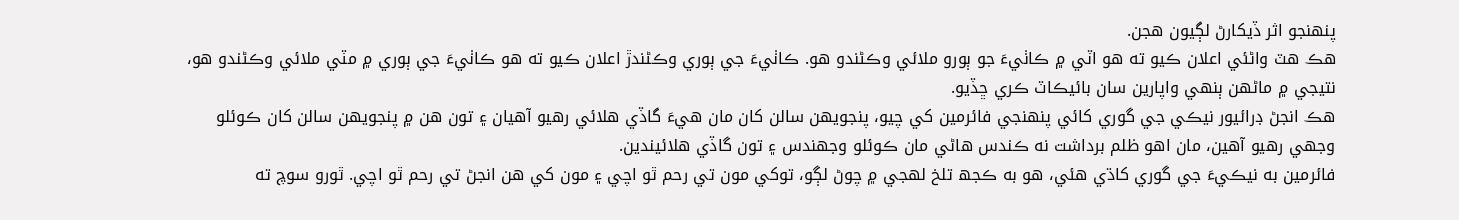پنهنجو اثر ڏيکارڻ لڳيون هجن.
هڪ هٽ واڻئي اعلان ڪيو ته هو اٽي ۾ ڪاٺيءَ جو ٻورو ملائي وڪڻندو هو. ڪاٺيءَ جي ٻوري وڪڻندڙ اعلان ڪيو ته هو ڪاٺيءَ جي ٻوري ۾ مٽي ملائي وڪڻندو هو، نتيجي ۾ ماڻهن ٻنهي واپارين سان بائيڪاٽ ڪري ڇڏيو.
هڪ انجڻ ڊرائيور نيڪي جي گوري کائي پنهنجي فائرمين کي چيو، پنجويهن سالن کان مان هيءَ گاڏي هلائي رهيو آهيان ۽ تون هن ۾ پنجويهن سالن کان ڪوئلو وجهي رهيو آهين، مان اهو ظلم برداشت نه ڪندس هاڻي مان ڪوئلو وجهندس ۽ تون گاڏي هلائيندين.
فائرمين به نيڪيءَ جي گوري کاڌي هئي، هو به ڪجھ تلخ لهجي ۾ چوڻ لڳو، توکي مون تي رحم ٿو اچي ۽ مون کي هن انجڻ تي رحم ٿو اچي. ٿورو سوچ ته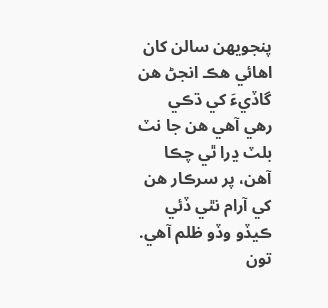پنجويهن سالن کان اهائي هڪ انجڻ هن گاڏيءَ کي ڌڪي رهي آهي هن جا نٽ بلٽ ڍرا ٿي چڪا آهن، پر سرڪار هن کي آرام نٿي ڏئي ڪيڏو وڏو ظلم آهي. تون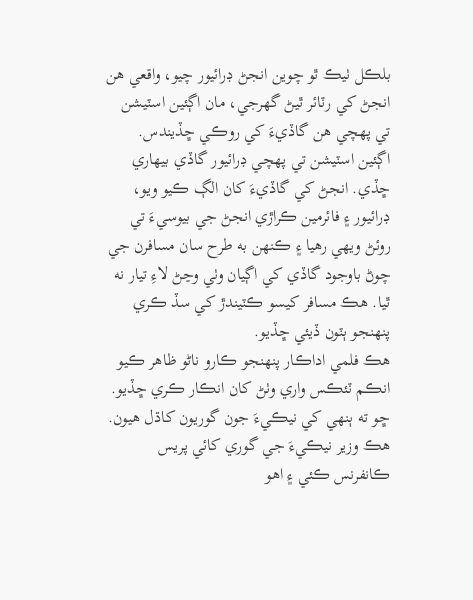بلڪل ٺيڪ ٿو چوين انجڻ ڊرائيور چيو، واقعي هن انجڻ کي رٽائر ٿيڻ گهرجي، مان اڳئين اسٽيشن تي پهچي هن گاڏيءَ کي روڪي ڇڏيندس. اڳئين اسٽيشن تي پهچي ڊرائيور گاڏي بيهاري ڇڏي. انجڻ کي گاڏيءَ کان الڳ ڪيو ويو، ڊرائيور ۽ فائرمين ڪراڙي انجڻ جي بيوسيءَ تي روئڻ ويهي رهيا ۽ ڪنهن به طرح سان مسافرن جي چوڻ باوجود گاڏي کي اڳيان وٺي وڃڻ لاءِ تيار نه ٿيا. هڪ مسافر کيسو ڪٽيندڙ کي سڏ ڪري پنهنجو ٻٽون ڏيئي ڇڏيو.
هڪ فلمي اداڪار پنهنجو ڪارو ناڻو ظاهر ڪيو انڪم ٽئڪس واري وٺڻ کان انڪار ڪري ڇڏيو. ڇو ته ٻنهي کي نيڪيءَ جون گوريون کاڌل هيون.
هڪ وزير نيڪيءَ جي گوري کائي پريس ڪانفرنس ڪئي ۽ اهو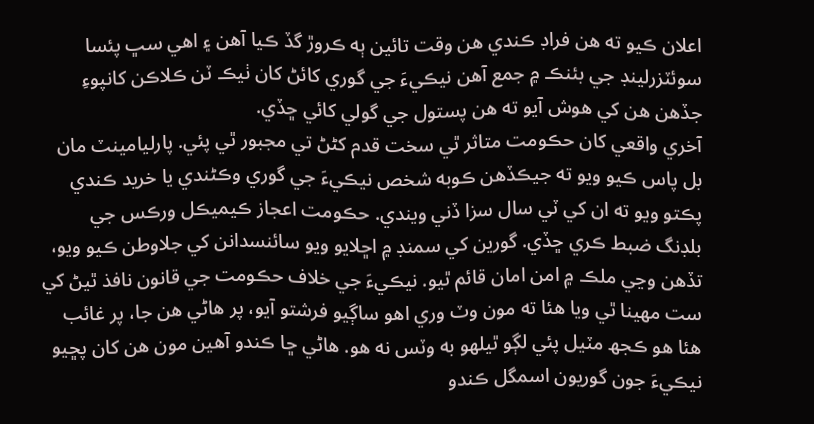اعلان ڪيو ته هن فراڊ ڪندي هن وقت تائين ٻه ڪروڙ گڏ ڪيا آهن ۽ اهي سڀ پئسا سوئٽزرلينڊ جي بئنڪ ۾ جمع آهن نيڪيءَ جي گوري کائڻ کان ٺيڪ ٽن ڪلاڪن کانپوءِ جڏهن هن کي هوش آيو ته هن پستول جي گولي کائي ڇڏي.
آخري واقعي کان حڪومت متاثر ٿي سخت قدم کڻڻ تي مجبور ٿي پئي. پارليامينٽ مان بل پاس ڪيو ويو ته جيڪڏهن ڪوبه شخص نيڪيءَ جي گوري وڪڻندي يا خريد ڪندي پڪتو ويو ته ان کي ٽي سال سزا ڏني ويندي. حڪومت اعجاز ڪيميڪل ورڪس جي بلڊنگ ضبط ڪري ڇڏي. گورين کي سمنڊ ۾ اڇلايو ويو سائنسدانن کي جلاوطن ڪيو ويو، تڏهن وڃي ملڪ ۾ امن امان قائم ٿيو. نيڪيءَ جي خلاف حڪومت جي قانون نافذ ٿيڻ کي ست مهينا ٿي ويا هئا ته مون وٽ وري اهو ساڳيو فرشتو آيو، پر هاڻي هن جا، پر غائب هئا هو ڪجھ مٽيل پئي لڳو ٿيلهو به وٽس نه هو. هاڻي ڇا ڪندو آهين مون هن کان پڇيو نيڪيءَ جون گوريون اسمگل ڪندو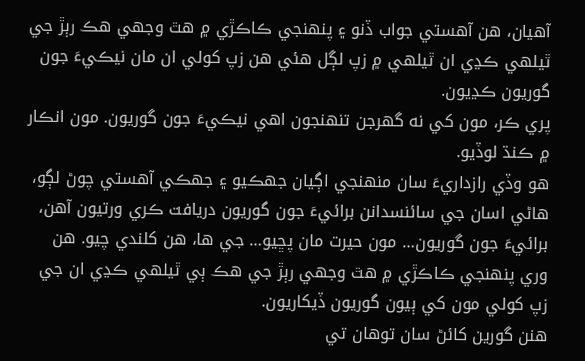آهيان، هن آهستي جواب ڏنو ۽ پنهنجي ڪاڪڙي ۾ هٿ وجهي هڪ رٻڙ جي ٿيلهي ڪڍي ان ٿيلهي ۾ زپ لڳل هئي هن زپ کولي ان مان نيڪيءَ جون گوريون ڪڍيون.
پري ڪر، مون کي نه گهرجن تنهنجون اهي نيڪيءَ جون گوريون. مون انڪار ۾ ڪنڌ لوڏيو.
ھو وڏي رازداريءَ سان منهنجي اڳيان جهڪيو ۽ جهڪي آهستي چوڻ لڳو، هاڻي اسان جي سائنسدانن برائيءَ جون گوريون دريافت ڪري ورتيون آهن، برائيءَ جون گوريون… مون حيرت مان پڇيو… جي ها، هن کلندي چيو. هن وري پنهنجي ڪاڪڙي ۾ هٿ وجهي رٻڙ جي هڪ ٻي ٿيلهي ڪڍي ان جي زپ کولي مون کي ٻيون گوريون ڏيکاريون.
هنن گورين کائڻ سان توهان تي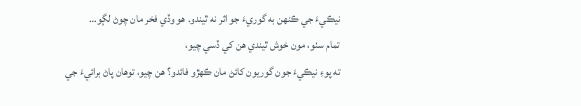نيڪيءَ جي ڪنهن به گوريءَ جو اثر نه ٿيندو. هو وڏي فخر مان چوڻ لڳو…
تمام سٺو، مون خوش ٿيندي هن کي ڏسي چيو،
ته پوءِ نيڪيءَ جون گوريون کائڻ مان ڪهڙو فائدو؟ هن چيو، توهان پاڻ برائيءَ جي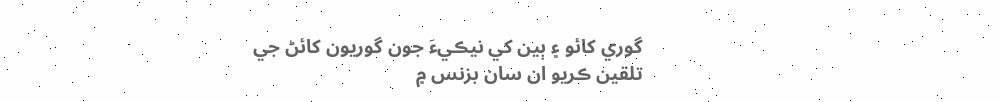گوري کائو ۽ ٻين کي نيڪيءَ جون گوريون کائڻ جي تلقين ڪريو ان سان بزنس ۾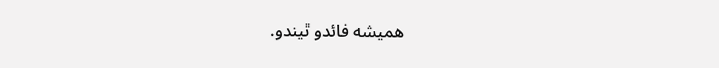هميشه فائدو ٿيندو.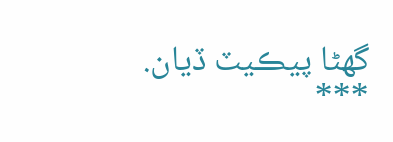گهڻا پيڪيٽ ڏيان.
***